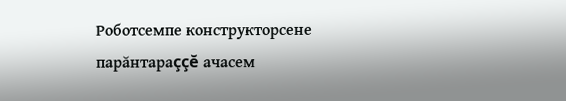Роботсемпе конструкторсене парăнтараççĕ ачасем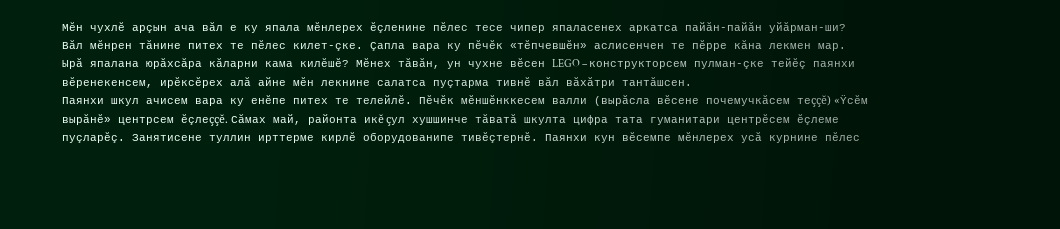Мĕн чухлĕ арçын ача вăл е ку япала мĕнлерех ĕçленине пĕлес тесе чипер япаласенех аркатса пайăн-пайăн уйăрман-ши? Вăл мĕнрен тăнине питех те пĕлес килет-çке. Çапла вара ку пĕчĕк «тĕпчевшĕн» аслисенчен те пĕрре кăна лекмен мар. Ырă япалана юрăхсăра кăларни кама килĕшĕ? Мĕнех тăвăн, ун чухне вĕсен LEGO – конструкторсем пулман-çке тейĕç паянхи вĕренекенсем, ирĕксĕрех алă айне мĕн лекнине салатса пуçтарма тивнĕ вăл вăхăтри тантăшсен.
Паянхи шкул ачисем вара ку енĕпе питех те телейлĕ. Пĕчĕк мĕншĕнккесем валли (вырăсла вĕсене почемучкăсем теççĕ) «Ÿсĕм вырăнĕ» центрсем ĕçлеççĕ. Сăмах май, районта икĕ çул хушшинче тăватă шкулта цифра тата гуманитари центрĕсем ĕçлеме пуçларĕç. Занятисене туллин ирттерме кирлĕ оборудованипе тивĕçтернĕ. Паянхи кун вĕсемпе мĕнлерех усă курнине пĕлес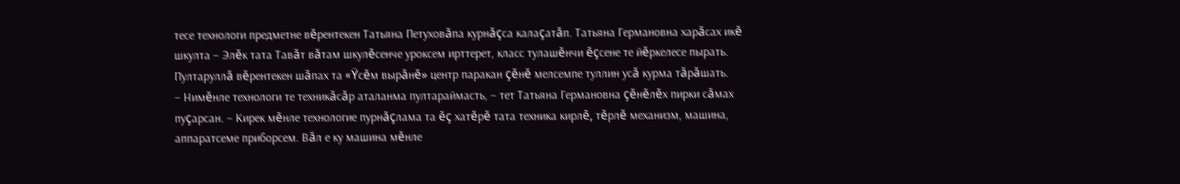тесе технологи предметне вĕрентекен Татьяна Петуховăпа курнăçса калаçатăп. Татьяна Германовна харăсах икĕ шкулта – Элĕк тата Тавăт вăтам шкулĕсенче уроксем ирттерет, класс тулашĕнчи ĕçсене те йĕркелесе пырать. Пултаруллă вĕрентекен шăпах та «Ÿсĕм вырăнĕ» центр паракан çĕнĕ мелсемпе туллин усă курма тăрăшать.
– Нимĕнле технологи те техникăсăр аталанма пултараймасть, – тет Татьяна Германовна çĕнĕлĕх пирки сăмах пуçарсан. – Кирек мĕнле технологие пурнăçлама та ĕç хатĕрĕ тата техника кирлĕ, тĕрлĕ механизм, машина, аппаратсеме приборсем. Вăл е ку машина мĕнле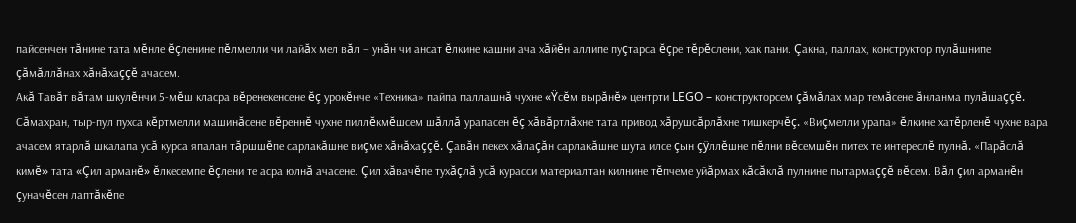пайсенчен тăнине тата мĕнле ĕçленине пĕлмелли чи лайăх мел вăл – унăн чи ансат ĕлкине кашни ача хăйĕн аллипе пуçтарса ĕçре тĕрĕслени, хак пани. Çакна, паллах, конструктор пулăшнипе çăмăллăнах хăнăхаççĕ ачасем.
Акă Тавăт вăтам шкулĕнчи 5-мĕш класра вĕренекенсене ĕç урокĕнче «Техника» пайпа паллашнă чухне «Ÿсĕм вырăнĕ» центрти LEGO – конструкторсем çăмăлах мар темăсене ăнланма пулăшаççĕ. Сăмахран, тыр-пул пухса кĕртмелли машинăсене вĕреннĕ чухне пиллĕкмĕшсем шăллă урапасен ĕç хăвăртлăхне тата привод хăрушсăрлăхне тишкерчĕç. «Виçмелли урапа» ĕлкине хатĕрленĕ чухне вара ачасем ятарлă шкалапа усă курса япалан тăршшĕпе сарлакăшне виçме хăнăхаççĕ. Çавăн пекех хăлаçăн сарлакăшне шута илсе çын çÿллĕшне пĕлни вĕсемшĕн питех те интереслĕ пулнă. «Парăслă кимĕ» тата «Çил арманĕ» ĕлкесемпе ĕçлени те асра юлнă ачасене. Çил хăвачĕпе тухăçлă усă курасси материалтан килнине тĕпчеме уйăрмах кăсăклă пулнине пытармаççĕ вĕсем. Вăл çил арманĕн çуначĕсен лаптăкĕпе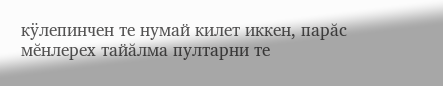кÿлепинчен те нумай килет иккен, парăс мĕнлерех тайăлма пултарни те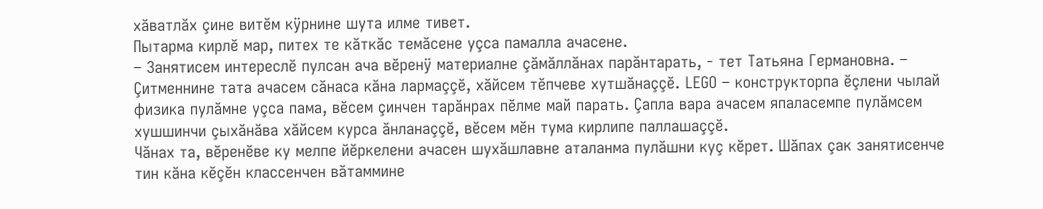хăватлăх çине витĕм кÿрнине шута илме тивет.
Пытарма кирлĕ мар, питех те кăткăс темăсене уçса памалла ачасене.
– Занятисем интереслĕ пулсан ача вĕренÿ материалне çăмăллăнах парăнтарать, - тет Татьяна Германовна. – Çитменнине тата ачасем сăнаса кăна лармаççĕ, хăйсем тĕпчеве хутшăнаççĕ. LEGO – конструкторпа ĕçлени чылай физика пулăмне уçса пама, вĕсем çинчен тарăнрах пĕлме май парать. Çапла вара ачасем япаласемпе пулăмсем хушшинчи çыхăнăва хăйсем курса ăнланаççĕ, вĕсем мĕн тума кирлипе паллашаççĕ.
Чăнах та, вĕренĕве ку мелпе йĕркелени ачасен шухăшлавне аталанма пулăшни куç кĕрет. Шăпах çак занятисенче тин кăна кĕçĕн классенчен вăтаммине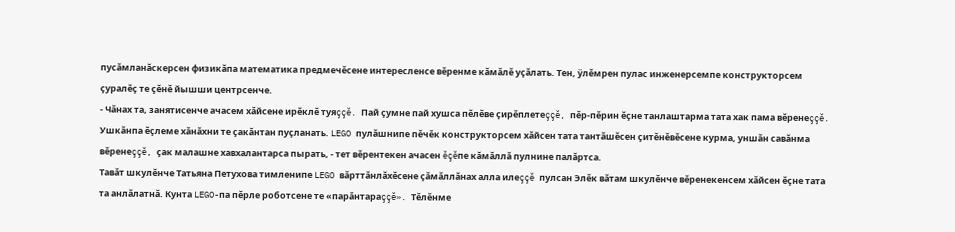пусăмланăскерсен физикăпа математика предмечĕсене интересленсе вĕренме кăмăлĕ уçăлать. Тен, ÿлĕмрен пулас инженерсемпе конструкторсем çуралĕç те çĕнĕ йышши центрсенче.
- Чăнах та, занятисенче ачасем хăйсене ирĕклĕ туяççĕ. Пай çумне пай хушса пĕлĕве çирĕплетеççĕ, пĕр-пĕрин ĕçне танлаштарма тата хак пама вĕренеççĕ. Ушкăнпа ĕçлеме хăнăхни те çакăнтан пуçланать. LEGO пулăшнипе пĕчĕк конструкторсем хăйсен тата тантăшĕсен çитĕнĕвĕсене курма, уншăн савăнма вĕренеççĕ, çак малашне хавхалантарса пырать, - тет вĕрентекен ачасен ĕçĕпе кăмăллă пулнине палăртса.
Тавăт шкулĕнче Татьяна Петухова тимленипе LEGO вăрттăнлăхĕсене çăмăллăнах алла илеççĕ пулсан Элĕк вăтам шкулĕнче вĕренекенсем хăйсен ĕçне тата та анлăлатнă. Кунта LEGO-па пĕрле роботсене те «парăнтараççĕ». Тĕлĕнме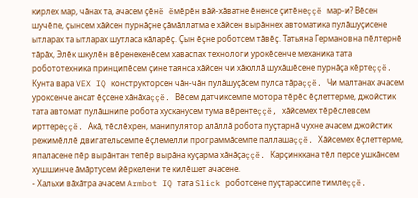кирлех мар, чăнах та, ачасем çĕнĕ ĕмĕрĕн вăй-хăватне ĕненсе çитĕнеççĕ мар-и? Вĕсен шучĕпе, çынсем хăйсен пурнăçне çăмăллатма е хăйсен вырăннех автоматика пулăшуçисене ытларах та ытларах шутласа кăларĕç. Çын ĕçне роботсем тăвĕç. Татьяна Германовна пĕлтернĕ тăрăх, Элĕк шкулĕн вĕренекенĕсем хаваспах технологи урокĕсенче механика тата робототехника принципĕсем çине таянса хăйсен чи хăюллă шухăшĕсене пурнăçа кĕртеççĕ. Кунта вара VEX IQ конструкторсен чăн-чăн пулăшуçăсем пулса тăраççĕ. Чи малтанах ачасем уроксенче ансат ĕçсене хăнăхаççĕ. Вĕсем датчиксемпе мотора тĕрĕс ĕçлеттерме, джойстик тата автомат пулăшнипе робота хусканусем тума вĕрентеççĕ, хăйсемех тĕрĕслевсем ирттереççĕ. Акă, тĕслĕхрен, манипулятор алăллă робота пуçтарнă чухне ачасем джойстик режимĕллĕ двигательсемпе ĕçлемелли программăсемпе паллашаççĕ. Хăйсемех ĕçлеттерме, япаласене пĕр вырăнтан тепĕр вырăна куçарма хăнăçаççĕ. Карçинккана тĕл персе ушкăнсем хушшинче ăмăртусем йĕркелени те килĕшет ачасене.
- Хальхи вăхăтра ачасем Armbot IQ тата Slick роботсене пуçтарассипе тимлеççĕ.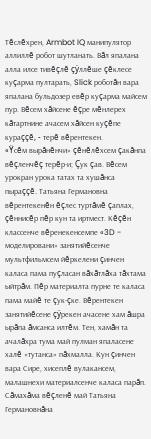Тĕслĕхрен, Armbot IQ манипулятор аллиллĕ робот шутланать. Вăл япалана алла илсе тивĕçлĕ çÿллĕше çĕклесе куçарма пултарать, Slick роботăн вара япалана бульдозер евĕр куçарма майсем пур. Вĕсем хăйсене ĕçре мĕнлерех кăтартнине ачасем хăйсен куçĕпе кураççĕ, - терĕ вĕрентекен.
«Ÿсĕм вырăнĕнчи» çĕнĕлĕхсем çакăнпа вĕçленчĕç терĕр-и; Çук çав. Вĕсем урокран урока татах та хушăнса пыраççĕ. Татьяна Германовна вĕрентекенĕн ĕçлес туртăмĕ çаплах, çĕннисĕр пĕр кун та иртмест. Кĕçĕн классенче вĕренекенсемпе «3D - моделировани» занятийĕсенче мультфильмсем йĕркелени çинчен каласа пама пуçласан вăхăтлăха тăхтама ыйтрăм. Пĕр материалта пурне те каласа пама майĕ те çук-çке. Вĕрентекен занятийĕсене çÿрекен ачасене хам ăшра ырăпа ăмсанса илтĕм. Тен, хамăн та ачалăхра тума май пулман япаласене халĕ «тутанса» пăхмалла. Кун çинчен вара Сире, хисеплĕ вулакансем, малашнехи материалсенче каласа парăп.
Сăмахăма вĕçленĕ май Татьяна Германовнăна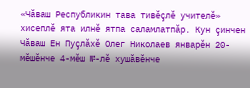«Чăваш Республикин тава тивĕçлĕ учителĕ» хисеплĕ ята илнĕ ятпа саламлатпăр. Кун çинчен Чăваш Ен Пуçлăхĕ Олег Николаев январĕн 20-мĕшĕнче 4-мĕш №-лĕ хушăвĕнче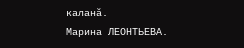каланă.
Марина ЛЕОНТЬЕВА.